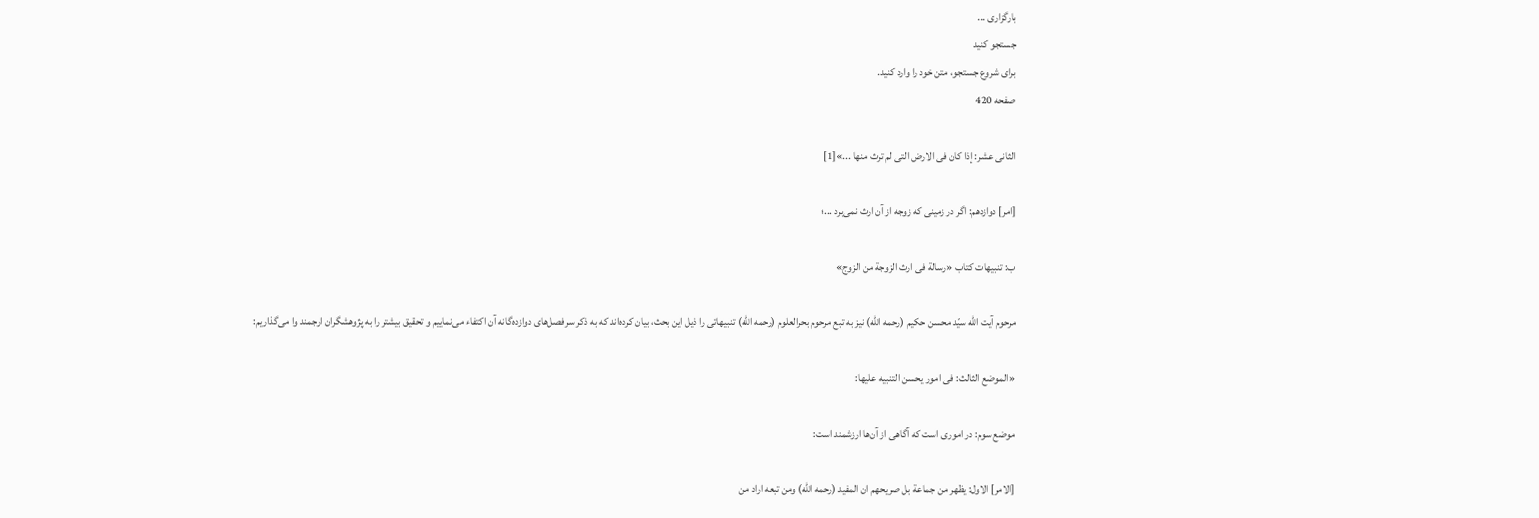بارگزاری ...
جستجو کنید
برای شروع جستجو، متن خود را وارد کنید.
صفحه 420

الثانى عشر: إذا كان فى الارض التى لم ترث منها ...»[1]

[امر] دوازدهم: اگر در زمينى كه زوجه از آن ارث نمى‌برد ...؛

ب: تنبيهات كتاب «رسالة فى ارث الزوجة من الزوج»

مرحوم آيت الله سيّد محسن حكيم (رحمه الله) نيز به تبع مرحوم بحرالعلوم (رحمه الله) تنبيهاتى را ذيل اين بحث، بيان كرده‌اند كه به ذكر سرفصل‌هاى دوازده‌گانه آن اكتفاء مى‌نماييم و تحقيق بيشتر را به پژوهشگران ارجمند وا مى‌گذاريم:

«الموضع الثالث: فى امور يحسن التنبيه عليها:

موضع سوم: در امورى است كه آگاهى از آن‌ها ارزشمند است:

[الامر] الاول: يظهر من جماعة بل صريحهم ان‌ المفيد (رحمه الله) ومن تبعه اراد من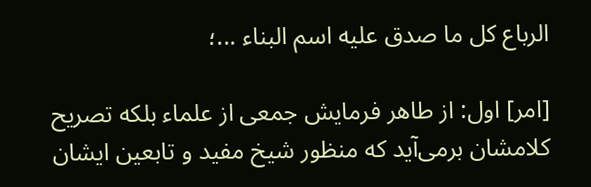الرباع كل ما صدق عليه اسم البناء ...؛

[امر] اول: از طاهر فرمايش جمعى از علماء بلكه تصريح كلامشان برمى‌آيد كه منظور شيخ مفيد و تابعين ايشان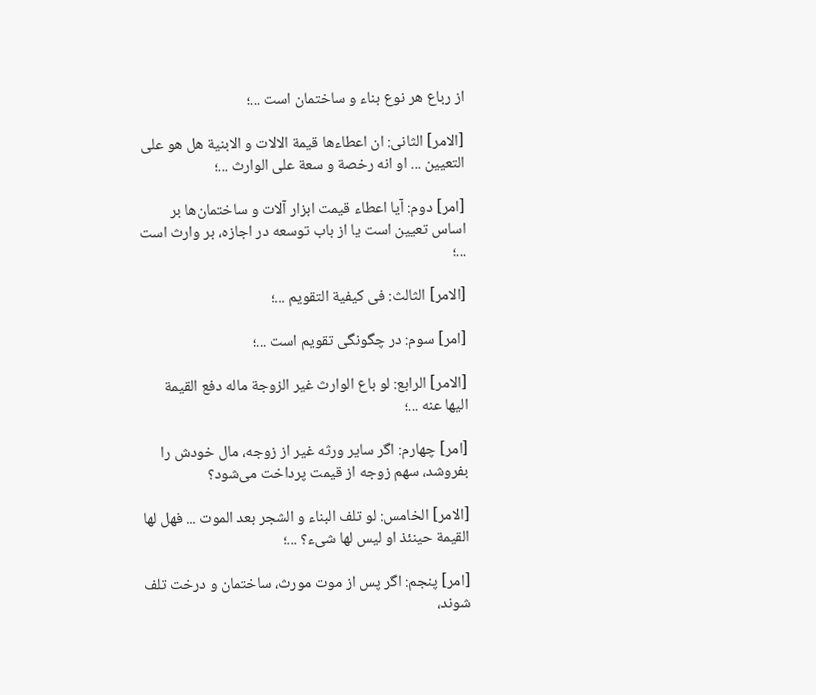از رباع هر نوع بناء و ساختمان است ...؛

[الامر] الثانى: ان اعطاءها قيمة الالات و الابنية هل هو على التعيين ... او انه رخصة و سعة على الوارث ...؛

[امر] دوم: آيا اعطاء قيمت ابزار آلات و ساختمان‌ها بر اساس تعيين است يا از باب توسعه در اجازه، بر وارث است ...؛

[الامر] الثالث: فى كيفية التقويم ...؛

[امر] سوم: در چگونگى تقويم است ...؛

[الامر] الرابع: لو باع الوارث غير الزوجة ماله دفع القيمة اليها عنه ...؛

[امر] چهارم: اگر ساير ورثه غير از زوجه، مال خودش را بفروشد، سهم زوجه از قيمت پرداخت مى‌شود؟

[الامر] الخامس: لو تلف البناء و الشجر بعد الموت ... فهل لها القيمة حينئذ او ليس لها شى‌ء؟ ...؛

[امر] پنجم: اگر پس از موت مورث، ساختمان و درخت تلف شوند،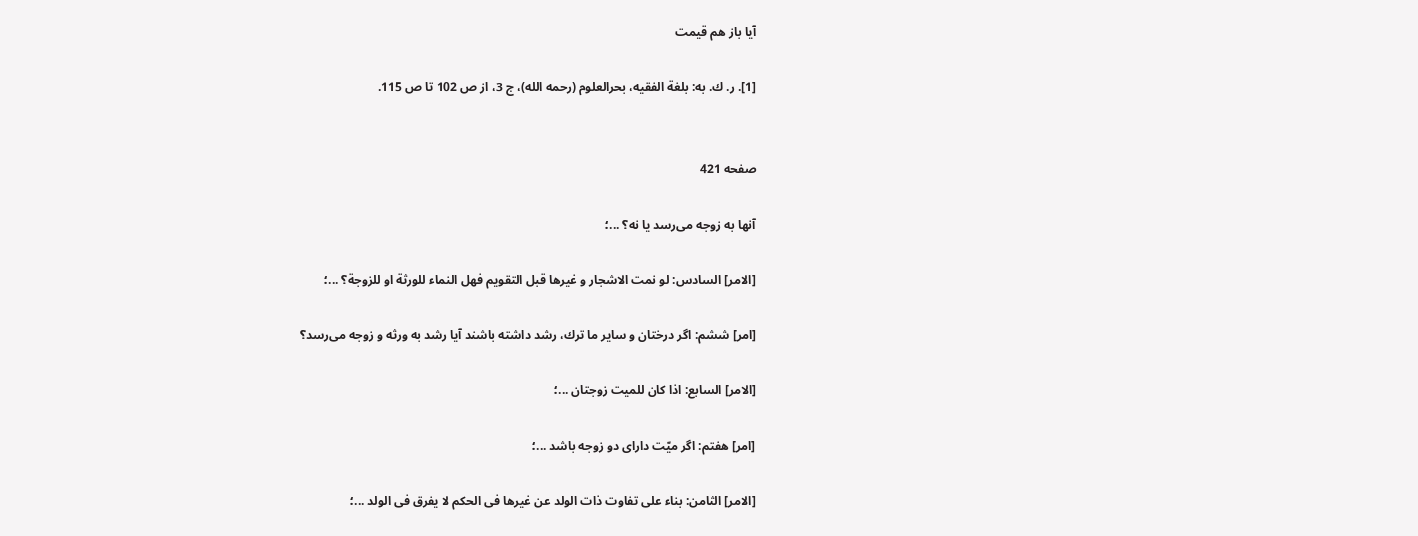آيا باز هم قيمت‌

[1]. ر. ك. به: بلغة الفقيه، بحرالعلوم (رحمه الله)، ج 3، از ص 102 تا ص 115.


صفحه 421

آنها به زوجه مى‌رسد يا نه؟ ...؛

[الامر] السادس: لو نمت الاشجار و غيرها قبل التقويم فهل النماء للورثة او للزوجة؟ ...؛

[امر] ششم: اگر درختان و ساير ما ترك، رشد داشته باشند آيا رشد به ورثه و زوجه مى‌رسد؟

[الامر] السابع: اذا كان للميت زوجتان ...؛

[امر] هفتم: اگر ميّت داراى دو زوجه باشد ...؛

[الامر] الثامن: بناء على تفاوت ذات الولد عن غيرها فى الحكم لا يفرق فى الولد ...؛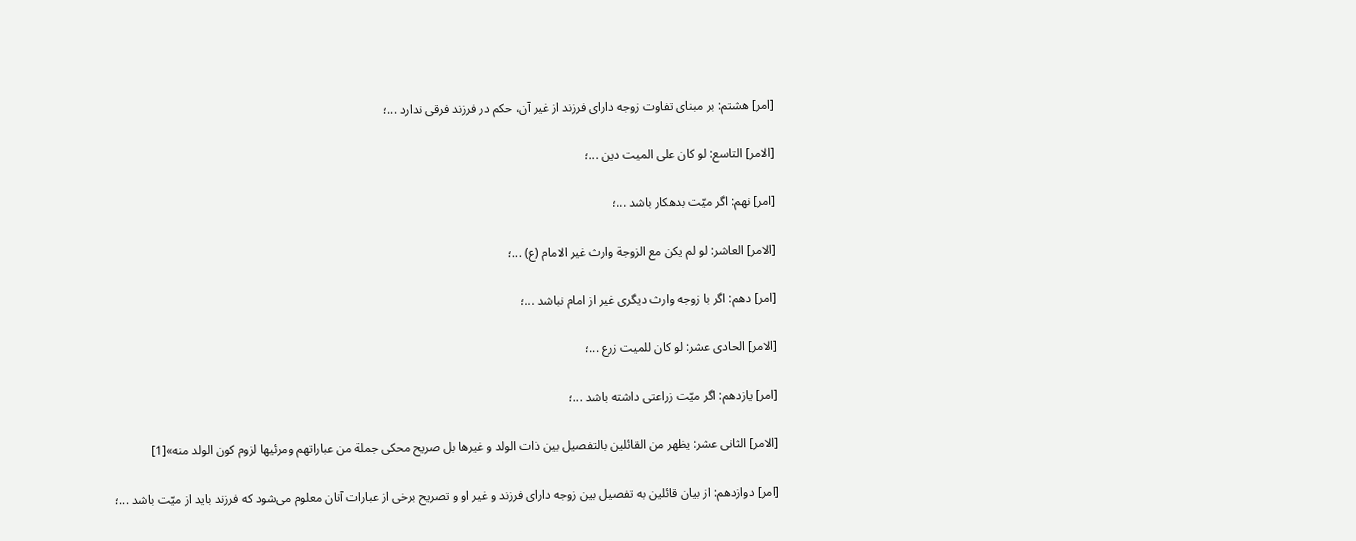[امر] هشتم: بر مبناى تفاوت زوجه داراى فرزند از غير آن، حكم در فرزند فرقى ندارد ...؛

[الامر] التاسع: لو كان على الميت دين ...؛

[امر] نهم: اگر ميّت بدهكار باشد ...؛

[الامر] العاشر: لو لم يكن مع الزوجة وارث غير الامام (ع) ...؛

[امر] دهم: اگر با زوجه وارث ديگرى غير از امام نباشد ...؛

[الامر] الحادى عشر: لو كان للميت زرع ...؛

[امر] يازدهم: اگر ميّت زراعتى داشته باشد ...؛

[الامر] الثانى عشر: يظهر من القائلين بالتفصيل بين ذات الولد و غيرها بل صريح محكى جملة من عباراتهم ومرئيها لزوم كون الولد منه»[1]

[امر] دوازدهم: از بيان قائلين به تفصيل بين زوجه داراى فرزند و غير او و تصريح برخى از عبارات آنان معلوم مى‌شود كه فرزند بايد از ميّت باشد ...؛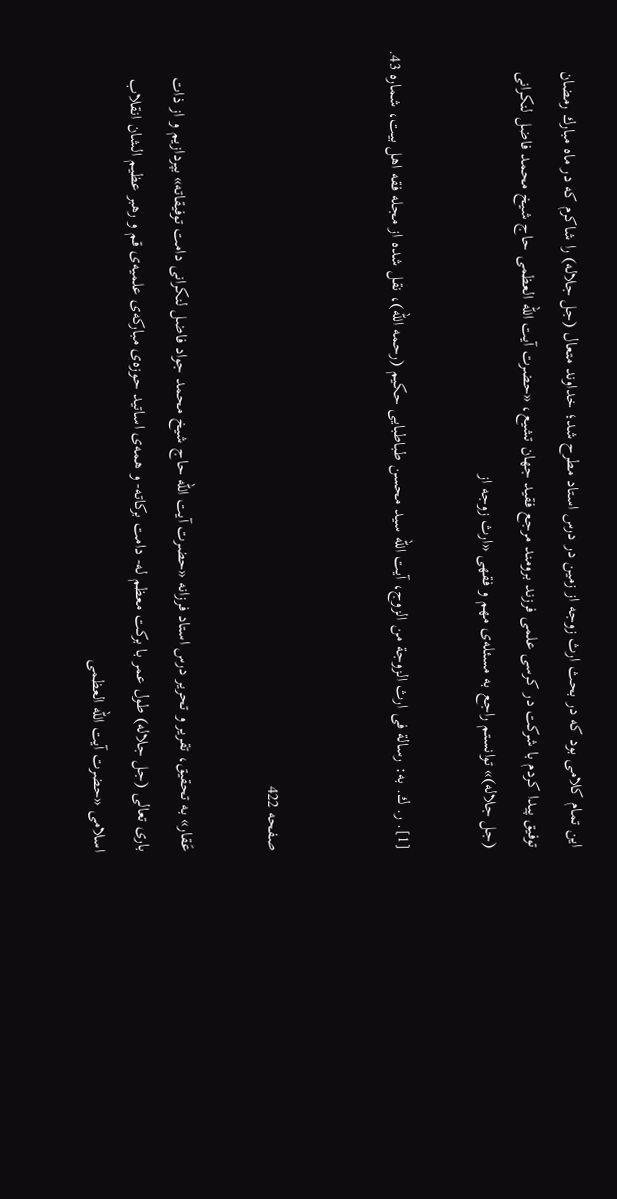اين تمام كلامى بود كه در بحث ارث زوجه از زمين در درس استاد مطرح شد؛ خداوند متعال (جل جلاله) را شاكرم كه در ماه مبارك رمضان توفيق پيدا كردم با شركت در كرسى علمى فرزند برومند مرجع فقيد جهان تشيع، «حضرت آيت الله العظمى حاج شيخ محمد فاضل لنكرانى (جل جلاله)» توانستم راجع به مسئله‌ى مهم و فقهى «ارث زوجه از

[1]. ر. ك. به: رسالة فى ارث الزوجة من الزوج، آيت الله سيد محسن طباطبايى حكيم (رحمه الله)، نقل شده از مجله فقه اهل بيت، شماره 43.


صفحه 422

عَقار» به تحقيق، تقرير و تحرير درس استاد فرزانه «حضرت آيت الله حاج شيخ محمد جواد فاضل لنكرانى دامت توفيقاته» بپردازيم و از ذات بارى تعالى (جل جلاله) طول عمر با بركت معظم له- دامت بركاته- و همه‌ى اساتيد حوزه‌ى مباركه‌ى علميه‌ى قم و رهبر عظيم الشان انقلاب اسلامى «حضرت آيت الله العظمى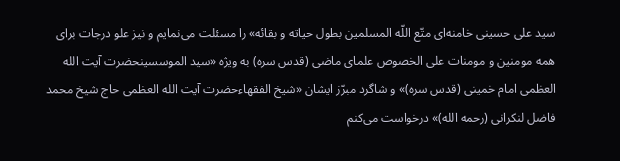سيد على حسينى خامنه‌اى متّع اللّه المسلمين بطول حياته و بقائه» را مسئلت مى‌نمايم و نيز علو درجات براى همه مومنين و مومنات على الخصوص علماى ماضى (قدس سره) به ويژه «سيد الموسسينحضرت آيت الله العظمى امام خمينى (قدس سره)» و شاگرد مبرّز ايشان «شيخ الفقهاءحضرت آيت الله العظمى حاج شيخ محمد فاضل لنكرانى (رحمه الله)» درخواست مى‌كنم‌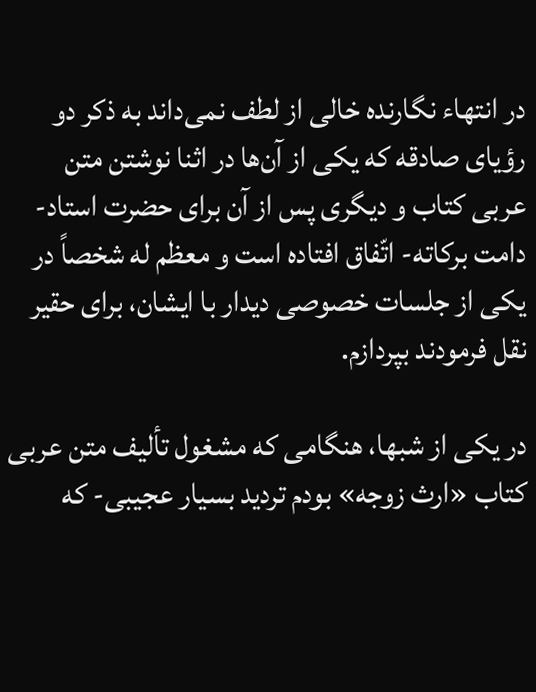در انتهاء نگارنده خالى از لطف نمى‌داند به ذكر دو رؤياى صادقه كه يكى از آن‌ها در اثنا نوشتن متن عربى كتاب و ديگرى پس از آن براى حضرت استاد- دامت بركاته- اتّفاق افتاده است و معظم له شخصاً در يكى از جلسات خصوصى ديدار با ايشان، براى حقير نقل فرمودند بپردازم.

در يكى از شبها، هنگامى كه مشغول تأليف متن عربى كتاب «ارث زوجه» بودم ترديد بسيار عجيبى- كه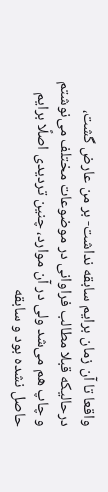واقعا تا آن زمان برايم سابقه نداشت- بر من عارض گشت، درحاليكه قبلا مطالب فراوانى در موضوعات مختلف مى‌نوشتم و چاپ هم مى‌شد ولى در آن موارد، چنين ترديدى اصلًا برايم حاصل نشده بود و سابقه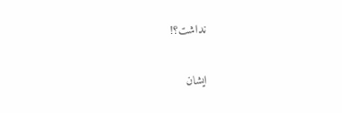نداشت؟!

ايشان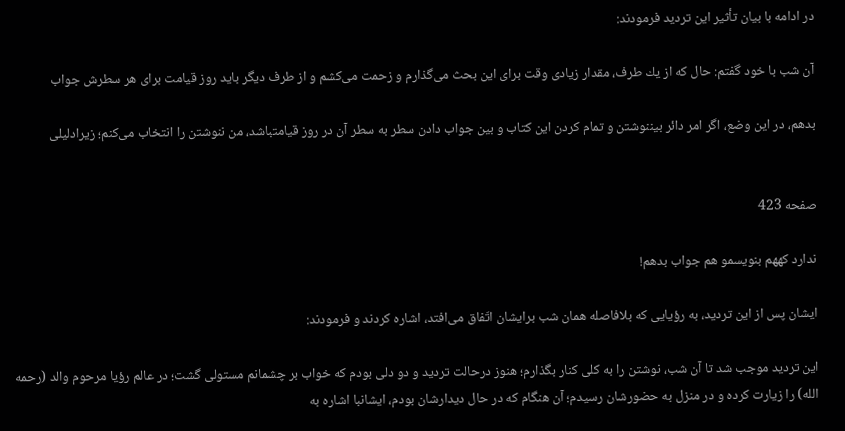در ادامه با بيان تأثير اين ترديد فرمودند:

آن شب با خود گفتم: حال كه از يك طرف، مقدار زيادى وقت براى اين بحث مى‌گذارم و زحمت مى‌كشم و از طرف ديگر بايد روز قيامت براى هر سطرش جواب‌

بدهم، در اين وضع، اگر امر دائر بيننوشتن و تمام كردن اين كتاب و بين جواب دادن سطر به سطر آن در روز قيامتباشد، من ننوشتن را انتخاب مى‌كنم؛ زيرادليلى‌


صفحه 423

ندارد كههم بنويسمو هم جواب بدهم!

ايشان پس از اين ترديد، به رؤيايى كه بلافاصله همان شب برايشان اتّفاق مى‌افتد، اشاره كردند و فرمودند:

اين ترديد موجب شد تا آن شب، نوشتن را به كلى كنار بگذارم؛ هنوز درحالت ترديد و دو دلى بودم كه خواب بر چشمانم مستولى گشت؛ در عالم رؤيا مرحوم والد (رحمه الله) را زيارت كرده و در منزل به حضورشان رسيدم؛ آن هنگام كه در حال ديدارشان بودم، ايشانبا اشاره به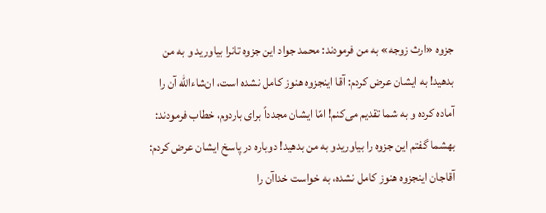جزوه «ارث زوجه» به من فرمودند: محمد جواد اين جزوه تانرا بياوريد و به من بدهيد! به ايشان عرض كردم: آقا اينجزوه هنوز كامل نشده است، ان‌شاءالله آن را آماده كرده و به شما تقديم مى‌كنم! امّا ايشان مجدداً براى باردوم، خطاب فرمودند: بهشما گفتم اين جزوه را بياوريدو به من بدهيد! دوباره در پاسخ ايشان عرض كردم: آقاجان اينجزوه هنوز كامل نشده، به خواست خداآن را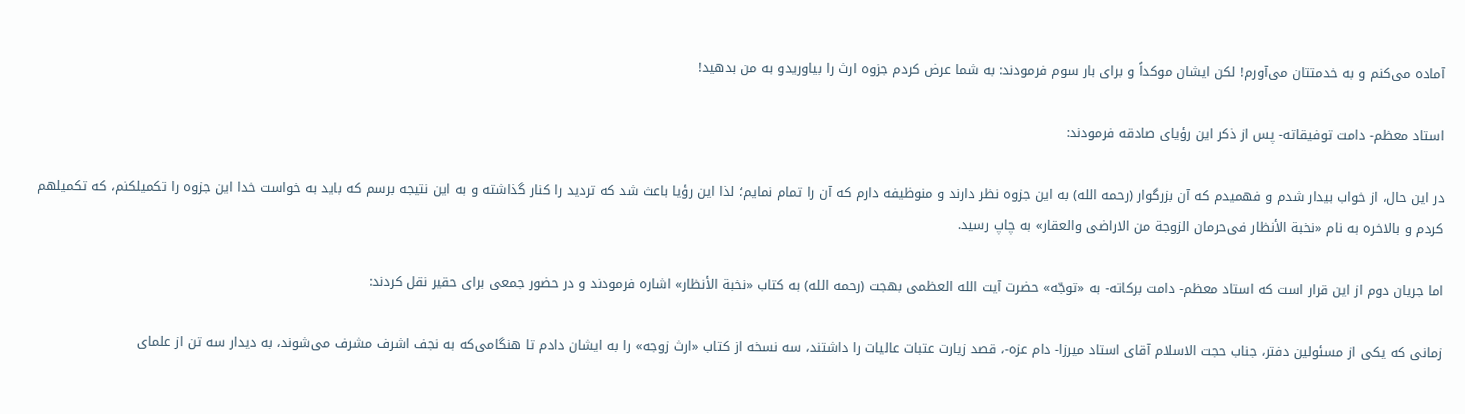آماده مى‌كنم و به خدمتتان مى‌آورم! لكن ايشان موكداً و براى بار سوم فرمودند: به شما عرض كردم جزوه ارث را بياوريدو به من بدهيد!

استاد معظم- دامت توفيقاته- پس از ذكر اين رؤياى صادقه فرمودند:

در اين حال، از خواب بيدار شدم و فهميدم كه آن بزرگوار (رحمه الله) به اين جزوه نظر دارند و منوظيفه دارم كه آن را تمام نمايم؛ لذا اين رؤيا باعث شد كه ترديد را كنار گذاشته و به اين نتيجه برسم كه بايد به خواست خدا اين جزوه را تكميلكنم، كه تكميلهم كردم و بالاخره به نام «نخبة الأنظار فى‌حرمان الزوجة من الاراضى والعقار» به چاپ رسيد.

اما جريان دوم از اين قرار است كه استاد معظم- دامت بركاته- به «توجّه» حضرت آيت الله العظمى بهجت (رحمه الله) به كتاب «نخبة الأنظار» اشاره فرمودند و در حضور جمعى براى حقير نقل كردند:

زمانى كه يكى از مسئولين دفتر، جناب حجت الاسلام آقاى استاد ميرزا- دام عزه-، قصد زيارت عتبات عاليات را داشتند، سه نسخه از كتاب «ارث زوجه» را به ايشان دادم تا هنگامى‌كه به نجف اشرف مشرف مى‌شوند، به ديدار سه تن از علماى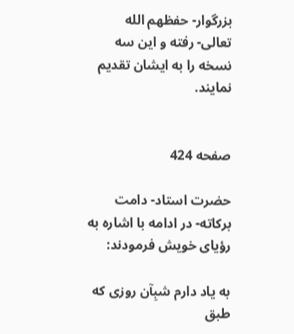بزرگوار- حفظهم الله تعالى- رفته و اين سه نسخه را به ايشان تقديم نمايند.


صفحه 424

حضرت استاد- دامت بركاته- در ادامه با اشاره به رؤياى خويش فرمودند:

به ياد دارم شبِآن روزى كه طبق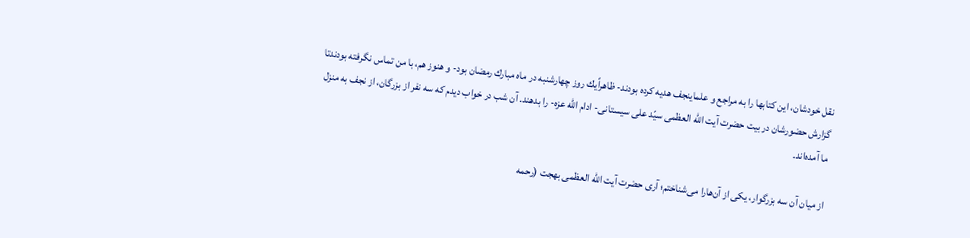نقل خودشان، اين كتابها را به مراجع و علماينجف هديه كرده بودند- ظاهراًيك روز چهارشنبه در ماه مبارك رمضان بود- و هنوز هم، با من تماس نگرفته بودندتا گزارش حضورشان در بيت حضرت آيت الله العظمى سيّد على سيستانى- ادام الله عزه- را بدهند. آن شب در خواب ديدم كه سه نفر از بزرگان، از نجف به منزل ما آمده‌اند.

از ميان آن سه بزرگوار، يكى از آن‌هارا مى‌شناختم؛ آرى حضرت آيت الله العظمى بهجت (رحمه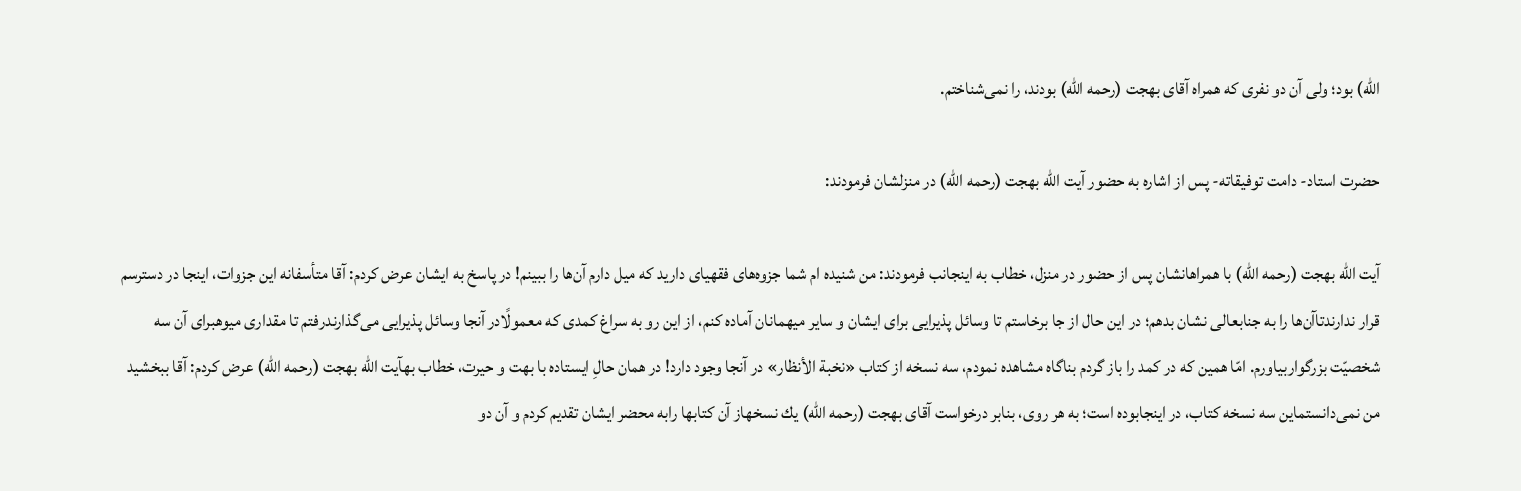الله) بود؛ ولى آن دو نفرى كه همراه آقاى بهجت (رحمه الله) بودند، را نمى‌شناختم.

حضرت استاد- دامت توفيقاته- پس از اشاره به حضور آيت الله بهجت (رحمه الله) در منزلشان فرمودند:

آيت الله بهجت (رحمه الله) با همراهانشان پس از حضور در منزل، خطاب به اينجانب فرمودند: من شنيده ام شما جزوه‌هاى فقهياى داريد كه ميل دارم آن‌ها را ببينم! در پاسخ به ايشان عرض كردم: آقا متأسفانه اين جزوات، اينجا در دسترسم قرار ندارندتاآن‌ها را به جنابعالى نشان بدهم؛ در اين حال از جا برخاستم تا وسائل پذيرايى براى ايشان و ساير ميهمانان آماده كنم، از اين رو به سراغ كمدى كه معمولًادر آنجا وسائل پذيرايى مى‌گذارندرفتم تا مقدارى ميوهبراى آن سه شخصيّت بزرگواربياورم. امّا همين كه در كمد را باز گردم بناگاه مشاهده نمودم، سه نسخه از كتاب «نخبة الأنظار» در آنجا وجود دارد! در همان حالِ ايستاده با بهت و حيرت، خطاب بهآيت الله بهجت (رحمه الله) عرض كردم: آقا ببخشيد من نمى‌دانستماين سه نسخه كتاب، در اينجابوده است؛ به هر روى، بنابر درخواست آقاى بهجت (رحمه الله) يك نسخهاز آن كتابها رابه محضر ايشان تقديم كردم و آن دو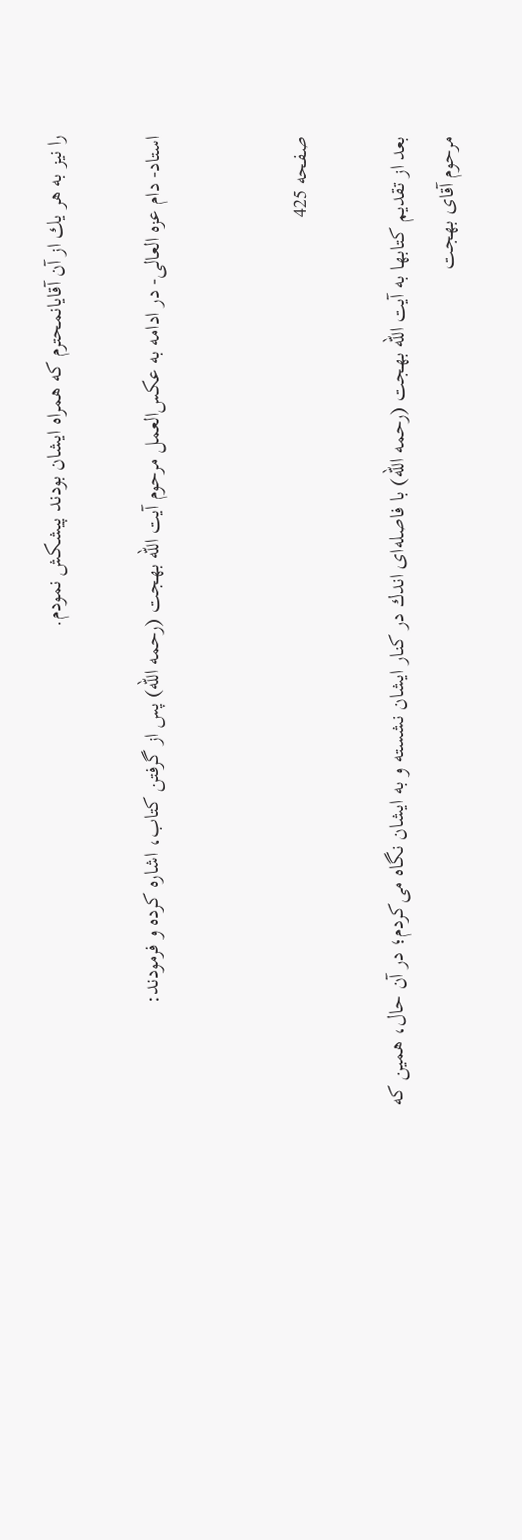را نيز به هر يك از آن آقايانمحترم كه همراه ايشان بودند پيشكش نمودم.

استاد- دام عزه العالى- در ادامه به عكس‌العمل مرحوم آيت الله بهجت (رحمه الله) پس از گرفتن كتاب، اشاره كرده و فرمودند:


صفحه 425

بعد از تقديم كتابها به آيت الله بهجت (رحمه الله) با فاصله‌اى اندك در كنار ايشان نشسته و به ايشان نگاه مى‌كردم؛ در آن حال، همين كه مرحوم آقاى بهجت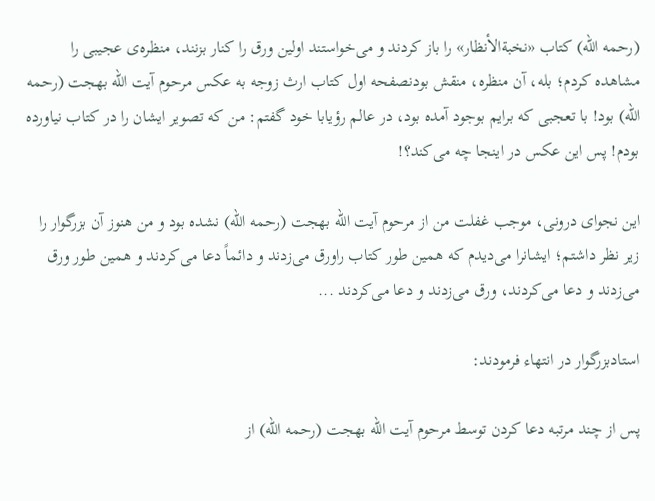(رحمه الله) كتاب «نخبةالأنظار» را باز كردند و مى‌خواستند اولين ورق را كنار بزنند، منظره‌ى عجيبى را مشاهده كردم؛ بله، آن منظره، منقش بودنصفحه اول كتاب ارث زوجه به عكس مرحوم آيت الله بهجت (رحمه الله) بود! با تعجبى كه برايم بوجود آمده بود، در عالم رؤيابا خود گفتم: من كه تصوير ايشان را در كتاب نياورده بودم! پس اين عكس در اينجا چه مى‌كند؟!

اين نجواى درونى، موجب غفلت من از مرحوم آيت الله بهجت (رحمه الله) نشده بود و من هنوز آن بزرگوار را زير نظر داشتم؛ ايشانرا مى‌ديدم كه همين طور كتاب راورق مى‌زدند و دائماً دعا مى‌كردند و همين طور ورق مى‌زدند و دعا مى‌كردند، ورق مى‌زدند و دعا مى‌كردند ...

استادبزرگوار در انتهاء فرمودند:

پس از چند مرتبه دعا كردن توسط مرحوم آيت الله بهجت (رحمه الله) از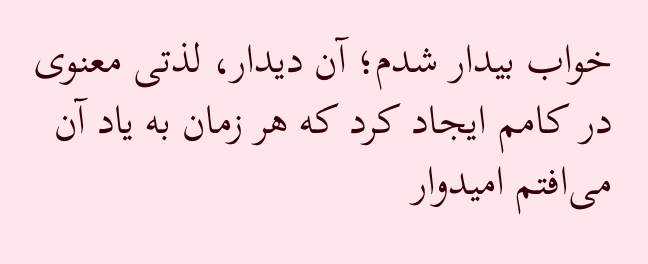خواب بيدار شدم؛ آن ديدار، لذتى معنوى در كامم ايجاد كرد كه هر زمان به ياد آن مى‌افتم اميدوار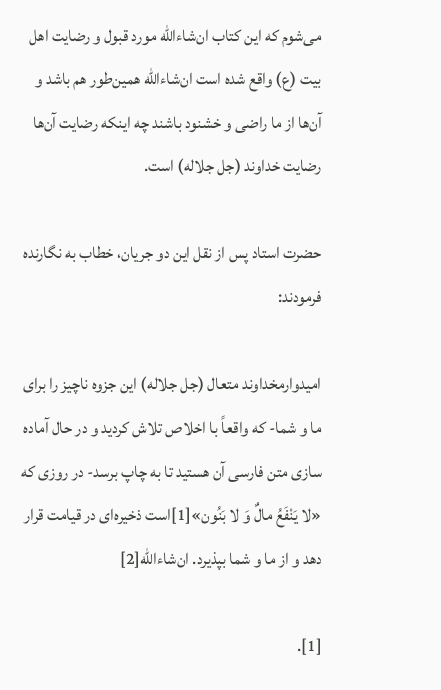مى‌شوم كه اين كتاب ان‌شاءالله مورد قبول و رضايت اهل بيت (ع) واقع شده است ان‌شاءالله همين‌طور هم باشد و آن‌ها از ما راضى و خشنود باشند چه اينكه رضايت آن‌ها رضايت خداوند (جل جلاله) است.

حضرت استاد پس از نقل اين دو جريان، خطاب به نگارنده فرمودند:

اميدوارمخداوند متعال (جل جلاله) اين جزوه ناچيز را براى ما و شما- كه واقعاً با اخلاص تلاش كرديد و در حال آماده سازى متن فارسى آن هستيد تا به چاپ برسد- در روزى كه «لا يَنْفَعُ مالٌ وَ لا بَنُون»[1]است ذخيره‌اى در قيامت قرار دهد و از ما و شما بپذيرد. ان‌شاءالله‌[2]

[1].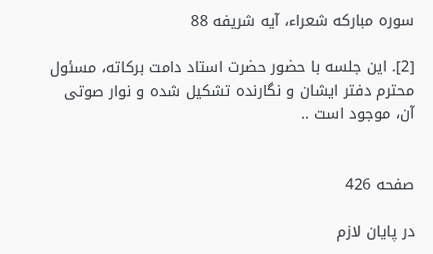سوره مباركه شعراء، آيه شريفه 88

[2]. اين جلسه با حضور حضرت استاد دامت بركاته، مسئول محترم دفتر ايشان و نگارنده تشكيل شده و نوار صوتى آن، موجود است ..


صفحه 426

در پايان لازم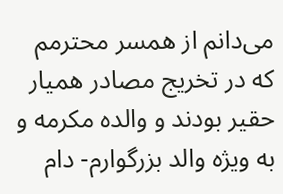مى‌دانم از همسر محترمم كه در تخريج مصادر هميار حقير بودند و والده مكرمه و به ويژه والد بزرگوارم- دام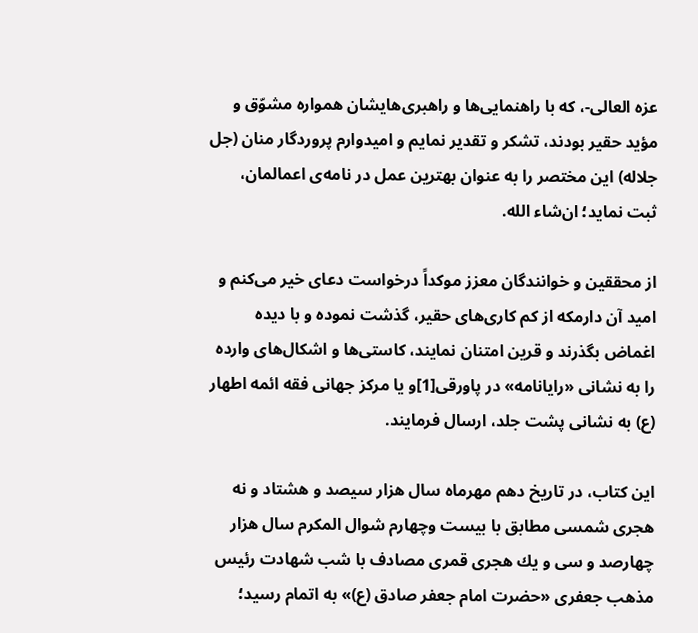عزه العالى-، كه با راهنمايى‌ها و راهبرى‌هايشان همواره مشوّق و مؤيد حقير بودند، تشكر و تقدير نمايم و اميدوارم پروردگار منان (جل جلاله) اين مختصر را به عنوان بهترين عمل در نامه‌ى اعمالمان، ثبت نمايد؛ ان‌شاء الله.

از محققين و خوانندگان معزز موكداً درخواست دعاى خير مى‌كنم و اميد آن دارمكه از كم كارى‌هاى حقير، گذشت نموده و با ديده اغماض بگذرند و قرين امتنان نمايند، كاستى‌ها و اشكال‌هاى وارده را به نشانى «رايانامه» در پاورقى‌[1]و يا مركز جهانى فقه ائمه اطهار (ع) به نشانى پشت جلد، ارسال فرمايند.

اين كتاب، در تاريخ دهم مهرماه سال هزار سيصد و هشتاد و نه هجرى شمسى مطابق با بيست وچهارم شوال المكرم سال هزار چهارصد و سى و يك هجرى قمرى مصادف با شب شهادت رئيس مذهب جعفرى «حضرت امام جعفر صادق (ع)» به اتمام رسيد؛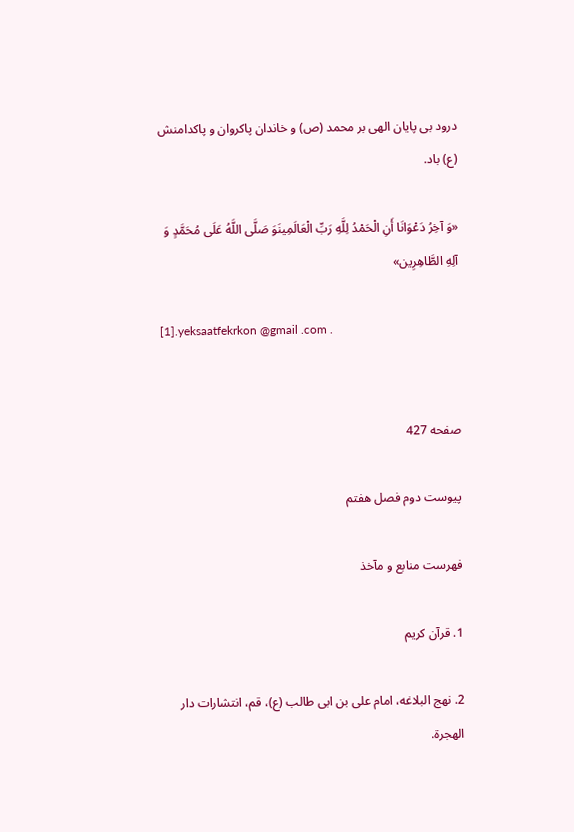درود بى پايان الهى بر محمد (ص) و خاندان پاكروان و پاكدامنش (ع) باد.

«وَ آخِرُ دَعْوَانَا أَنِ الْحَمْدُ لِلَّهِ رَبِّ الْعَالَمِينَوَ صَلَّى اللَّهُ عَلَى مُحَمَّدٍ وَ آلِهِ الطَّاهِرِين»

[1].yeksaatfekrkon @gmail .com .


صفحه 427

پيوست دوم فصل هفتم‌

فهرست منابع و مآخذ

1. قرآن كريم‌

2. نهج البلاغه، امام على بن ابى طالب (ع)، قم، انتشارات دار الهجرة.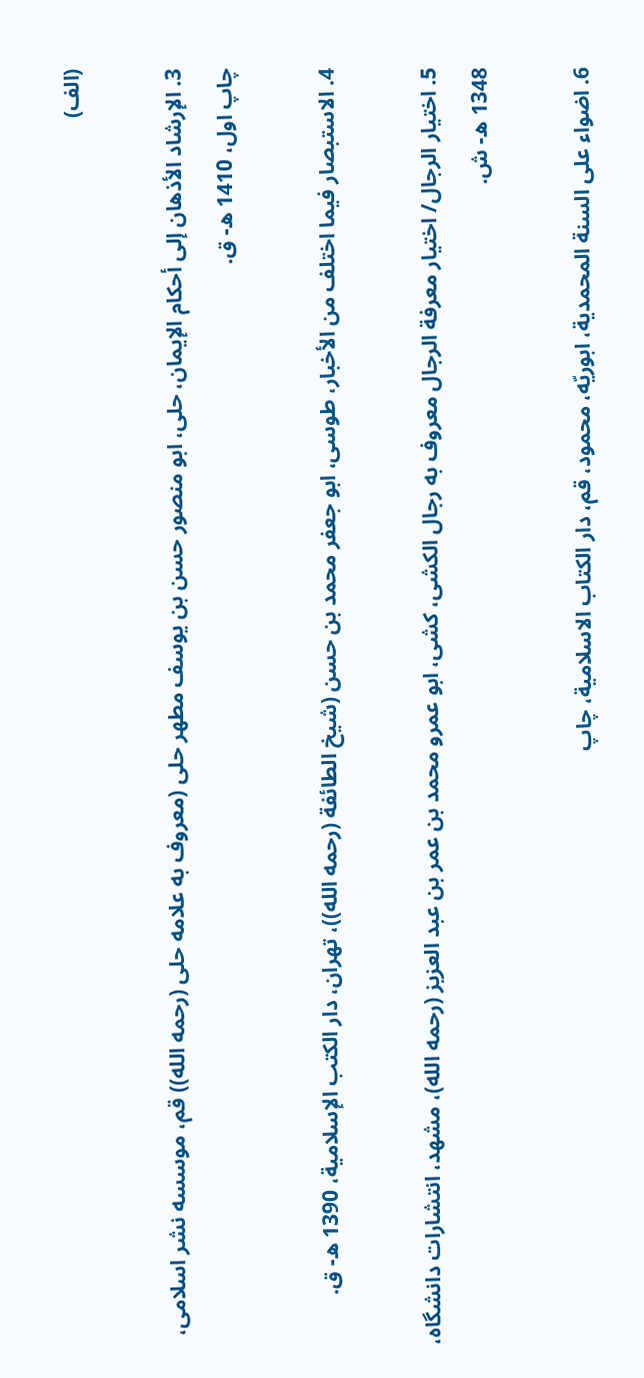(الف)

3. الإرشاد الأذهان إلى أحكام الإيمان، حلى، ابو منصور حسن بن يوسف مطهر حلى (معروف به علامه حلى (رحمه الله)) قم، موسسه نشر اسلامى، چاپ اول، 1410 ه- ق.

4. الاستبصار فيما اختلف من الأخبار، طوسى، ابو جعفر محمد بن حسن (شيخ الطائفة (رحمه الله))، تهران، دار الكتب الإسلامية، 1390 ه- ق.

5. اختيار الرجال/ اختيار معرفة الرجال معروف به رجال الكشى، كشى، ابو عمرو محمد بن عمر بن عبد العزيز (رحمه الله)، مشهد، انتشارات دانشگاه، 1348 ه- ش.

6. اضواء على السنة المحمدية، ابوريّه، محمود، قم، دار الكتاب الاسلامية، چاپ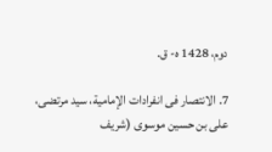دوم، 1428 ه- ق.

7. الانتصار فى انفرادات الإمامية، سيد مرتضى، على بن حسين موسوى (شريف‌